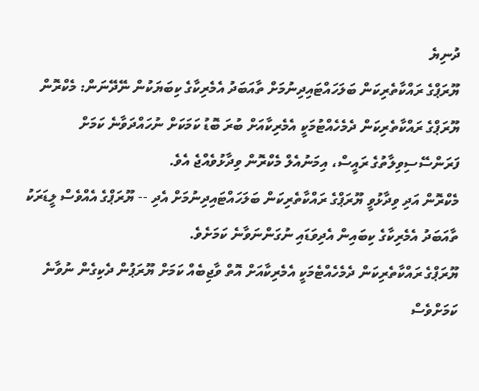ދުނިޔެ
ޔޫރަޕްގެ ރައްކާތެރިކަން ބަލަހައްޓައިދިނުމަށް ތާއަބަދު އެމެރިކާގެ ކިބަޔަކުން ނޭދޭނަން: މެކްރޮން
ޔޫރަޕްގެ ރައްކާތެރިކަން ދެމެހެއްޓުމަކީ އެމެރިކާއަށް ބުރަ ބޮޑު ކަމަކަށް ނުހައްދަވާނެ ކަމަށް ފަރަންސޭސިވިލާތުގެ ރައީސް، އިމަނުއެލް މެކްރޮން ވިދާޅުވެއްޖެ އެވެ.
މެކްރޮން އަދި ވިދާޅުވީ ޔޫރަޕްގެ ރައްކާތެރިކަން ބަލަހައްޓައިދިނުމަށް އެދި -- ޔޫރަޕްގެ އެއްވެސް ލީޑަރަކު ތާއަބަދު އެމެރިކާގެ ކިބައިން އެދިވަޑައި ނުގަންނަވާނެ ކަމަށެވެ.
ޔޫރަޕްގެ ރައްކާތެރިކަން ދެމެހެއްޓެމަކީ އެމެރިކާއަށް އޮތް ވާޖިބެއް ކަމަށް ޔޫރަޕުން ދެކިގެން ނުވާނެ ކަމަށްވެސް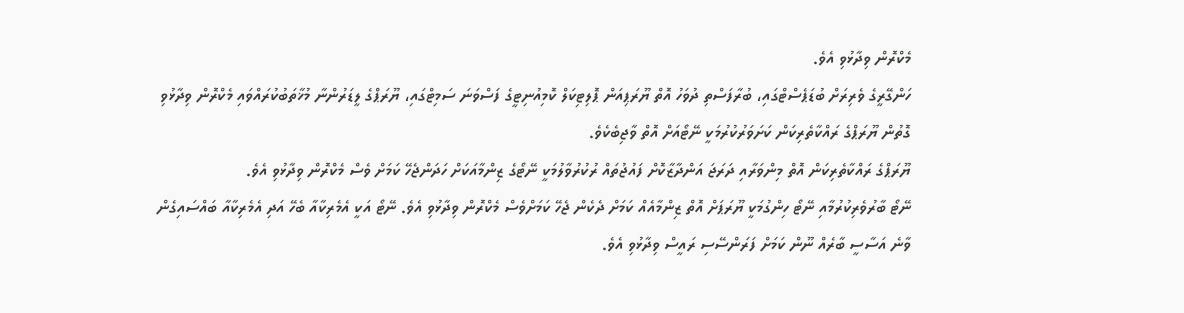މެކްރޮން ވިދާޅުވި އެވެ.
ހަންގޭރީގެ ވެރިރަށް ބުޑަޕެސްޓްގައި، ބުރާފަސްތި ދުވަހު އޮތް ޔޫރަޕިއަން ޕޮލިޓިކަލް ކޮމިއުނިޓީގެ ފަސްވަނަ ސަމިޓްގައި، ޔޫރަޕްގެ ލީޑަރުންނާ މުޚާތަބުކުރައްވައި މެކްރޮން ވިދާޅުވި ގޮތުން ޔޫރަޕްގެ ރައްކާތެރިކަން ކަށަވަރުކުރުމަކީ ނޭޓޯއަށް އޮތް ވާޖިބެކެވެ.
ޔޫރަޕްގެ ރައްކާތެރިކަން އޮތް މިންވަރާއި ދަރަޖަ އަންދާޒާކޮށް ފައުޖުތައް ރުކުރުވާލުމަކީ ނޭޓޯގެ ޒިންމާއަކަށް ހަދަންޖެހޭ ކަމަށް ވެސް މެކްރޮން ވިދާޅުވި އެވެ.
ނޭޓޯ ބާރުވެރިކުރުމާއި ނޭޓޯ ހިންގުމަކީ ޔޫރަޕަށް އޮތް ޒިންމާއެއް ކަމަށް ދެކެން ޖެހޭ ކަމަށްވެސް މެކްރޮން ވިދާޅުވި އެވެ. ނޭޓޯ އަކީ އެމެރިކާއާ ބެހޭ އަދި އެމެރިކާއާ ބައްސައިގެން ވާނެ އަސާސީ ބާރެއް ނޫން ކަމަށް ފަރަންސޭސި ރައީސް ވިދާޅުވި އެވެ.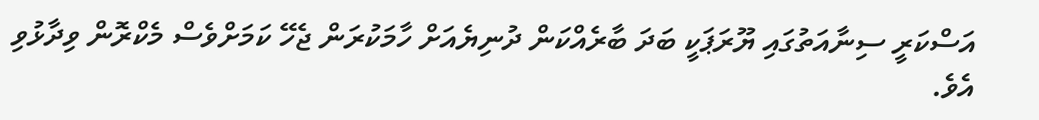އަސްކަރީ ސިނާއަތުގައި ޔޫރަޕަކީ ބަދަ ބާރެއްކަން ދުނިޔެއަށް ހާމަކުރަން ޖެހޭ ކަމަށްވެސް މެކްރޮން ވިދާޅުވި އެވެ.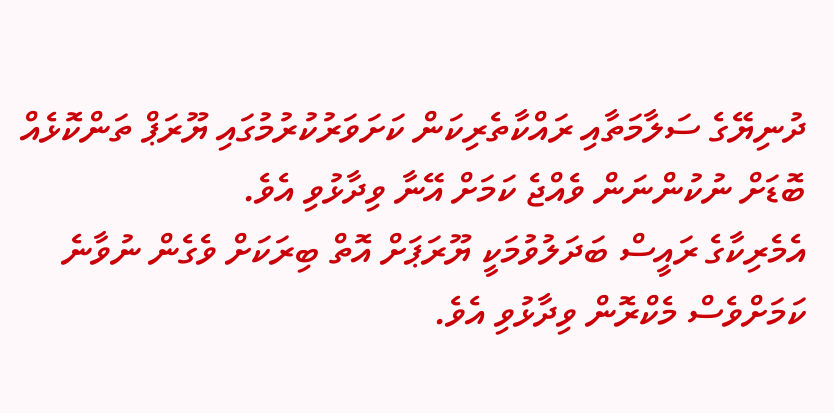ދުނިޔޭގެ ސަލާމަތާއި ރައްކާތެރިކަން ކަށަވަރުކުރުމުގައި ޔޫރަޕް ތަންކޮޅެއް ބޮޑަށް ނުކުންނަން ވެއްޖެ ކަމަށް އޭނާ ވިދާޅުވި އެވެ.
އެމެރިކާގެ ރައީސް ބަދަލުވުމަކީ ޔޫރަޕަށް އޮތް ބިރަކަށް ވެގެން ނުވާނެ ކަމަށްވެސް މެކްރޮން ވިދާޅުވި އެވެ.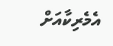އެމެރިކާއަށް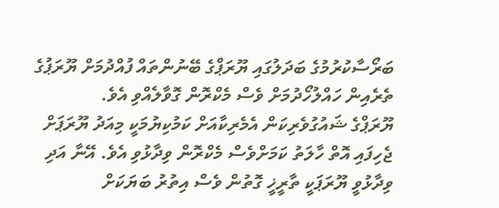ބަރޯސާކުރުމުގެ ބަދަލުގައި ޔޫރަޕްގެ ބޭނުންތައް ފުއްދުމަށް ޔޫރަޕުގެ ތެރެއިން ހައްލުހޯދުމަށް ވެސް މެކްރޮން ގޮވާލެއްވި އެވެ.
ޔޫރަޕްގެ ޝައުގުވެރިކަން އެމެރިކާއަށް ކަމުކިޔުމަކީ މިއަދު ޔޫރަޕަށް ޖެހިފައި އޮތް ހާލަތު ކަމަށްވެސް މެކްރޮން ވިދާޅުވި އެވެ. އޭނާ އަދި ވިދާޅުވީ ޔޫރަޕަކީ ތާރީޚީ ގޮތުން ވެސް އިތުރު ބަޔަކަށް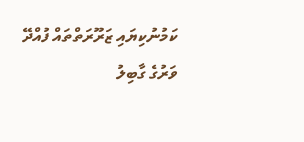ކަމުނުކިޔައި ޒަރޫރަތްތައް ފުއްދޭ ވަރުގެ ގާބިލު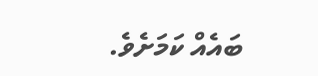ބައެއް ކަމަށެވެ.